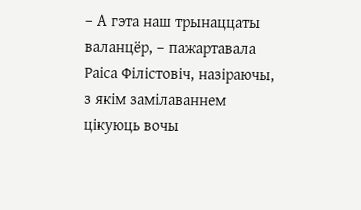– А гэта наш трынаццаты валанцёр, – пажартавала Раіса Філістовіч, назіраючы, з якім замілаваннем цікуюць вочы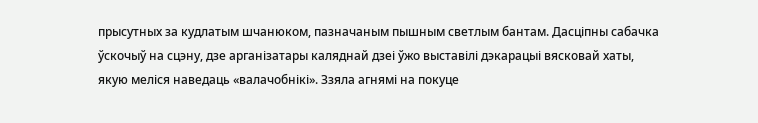прысутных за кудлатым шчанюком, пазначаным пышным светлым бантам. Дасціпны сабачка ўскочыў на сцэну, дзе арганізатары каляднай дзеі ўжо выставілі дэкарацыі вясковай хаты, якую меліся наведаць «валачобнікі». Ззяла агнямі на покуце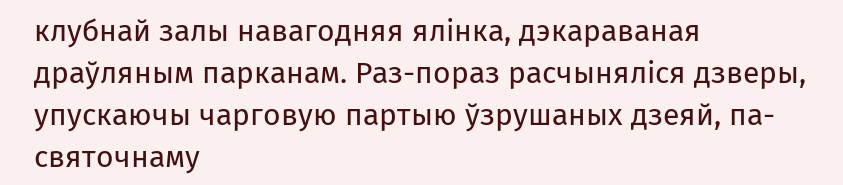клубнай залы навагодняя ялінка, дэкараваная драўляным парканам. Раз-пораз расчыняліся дзверы, упускаючы чарговую партыю ўзрушаных дзеяй, па-святочнаму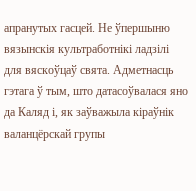апранутых гасцей. Не ўпершыню
вязынскія культработнікі ладзілі для вяскоўцаў свята. Адметнасць гэтага ў тым, што датасоўвалася яно да Каляд і, як заўважыла кіраўнік валанцёрскай групы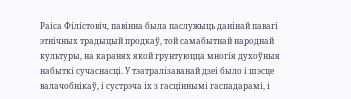Раіса Філістовіч, павінна была паслужыць данінай павагі этнічных традыцый продкаў, той самабытнай народнай культуры, на каранях якой грунтуюцца многія духоўныя набыткі сучаснасці. У тэатралізаванай дзеі было і шэсце валачобнікаў, і сустрэча іх з гасціннымі гаспадарамі, і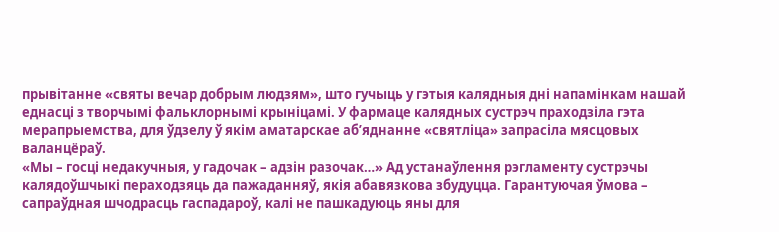прывітанне «святы вечар добрым людзям», што гучыць у гэтыя калядныя дні напамінкам нашай еднасці з творчымі фальклорнымі крыніцамі. У фармаце калядных сустрэч праходзіла гэта мерапрыемства, для ўдзелу ў якім аматарскае аб’яднанне «святліца» запрасіла мясцовых валанцёраў.
«Мы – госці недакучныя, у гадочак – адзін разочак…» Ад устанаўлення рэгламенту сустрэчы калядоўшчыкі пераходзяць да пажаданняў, якія абавязкова збудуцца. Гарантуючая ўмова – сапраўдная шчодрасць гаспадароў, калі не пашкадуюць яны для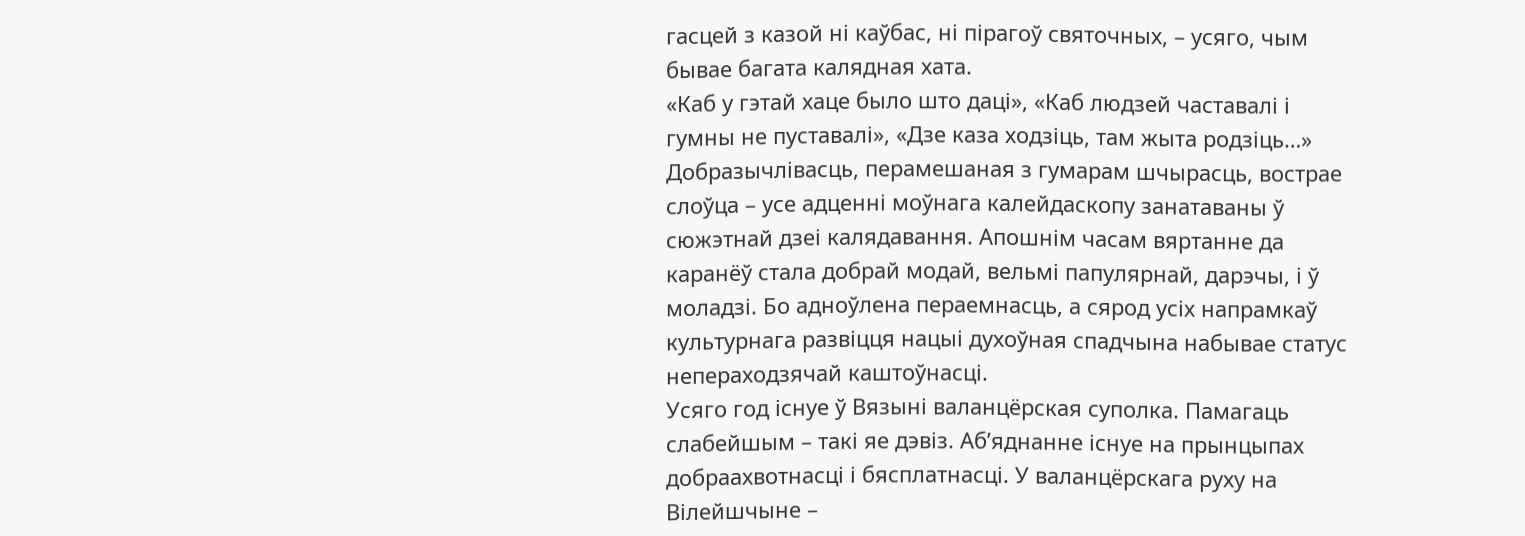гасцей з казой ні каўбас, ні пірагоў святочных, – усяго, чым бывае багата калядная хата.
«Каб у гэтай хаце было што даці», «Каб людзей частавалі і гумны не пуставалі», «Дзе каза ходзіць, там жыта родзіць…»
Добразычлівасць, перамешаная з гумарам шчырасць, вострае слоўца – усе адценні моўнага калейдаскопу занатаваны ў сюжэтнай дзеі калядавання. Апошнім часам вяртанне да каранёў стала добрай модай, вельмі папулярнай, дарэчы, і ў моладзі. Бо адноўлена пераемнасць, а сярод усіх напрамкаў культурнага развіцця нацыі духоўная спадчына набывае статус непераходзячай каштоўнасці.
Усяго год існуе ў Вязыні валанцёрская суполка. Памагаць слабейшым – такі яе дэвіз. Аб’яднанне існуе на прынцыпах добраахвотнасці і бясплатнасці. У валанцёрскага руху на Вілейшчыне –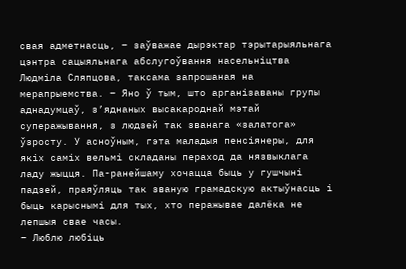свая адметнасць, – заўважае дырэктар тэрытарыяльнага цэнтра сацыяльнага абслугоўвання насельніцтва Людміла Сляпцова, таксама запрошаная на мерапрыемства. – Яно ў тым, што арганізаваны групы аднадумцаў, з’яднаных высакароднай мэтай суперажывання, з людзей так званага «залатога» ўзросту. У асноўным, гэта маладыя пенсіянеры, для якіх саміх вельмі складаны пераход да нязвыклага ладу жыцця. Па-ранейшаму хочацца быць у гушчыні падзей, праяўляць так званую грамадскую актыўнасць і быць карыснымі для тых, хто перажывае далёка не лепшыя свае часы.
– Люблю любіць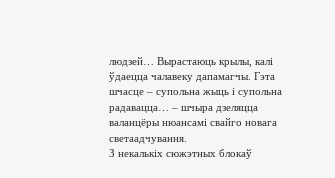людзей… Вырастаюць крылы, калі ўдаецца чалавеку дапамагчы. Гэта шчасце – супольна жыць і супольна радавацца… – шчыра дзеляцца валанцёры нюансамі свайго новага светаадчування.
З некалькіх сюжэтных блокаў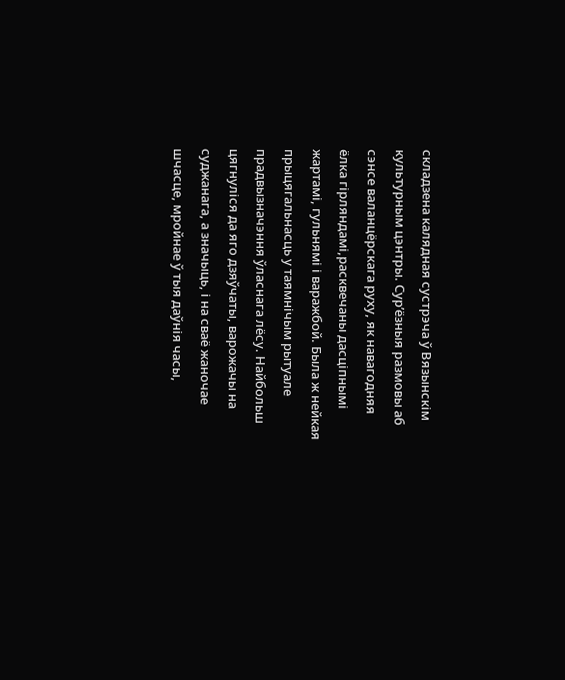складзена калядная сустрэча ў Вязынскім культурным цэнтры. Сур’ёзныя размовы аб сэнсе валанцёрскага руху, як навагодняя ёлка гірляндамі,расквечаны дасціпнымі жартамі, гульнямі і варажбой. Была ж нейкая прыцягальнасць у таямнічым рытуале прадвызначэння ўласнага лёсу. Найбольш цягнуліся да яго дзяўчаты, варожачы на суджанага, а значыць, і на сваё жаночае шчасце, мройнае ў тыя даўнія часы,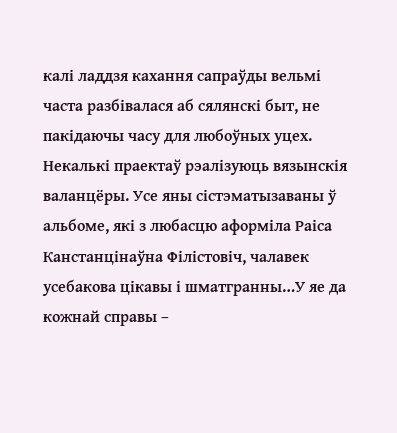калі ладдзя кахання сапраўды вельмі часта разбівалася аб сялянскі быт, не пакідаючы часу для любоўных уцех.
Некалькі праектаў рэалізуюць вязынскія валанцёры. Усе яны сістэматызаваны ў альбоме, які з любасцю аформіла Раіса Канстанцінаўна Філістовіч, чалавек усебакова цікавы і шматгранны…У яе да кожнай справы –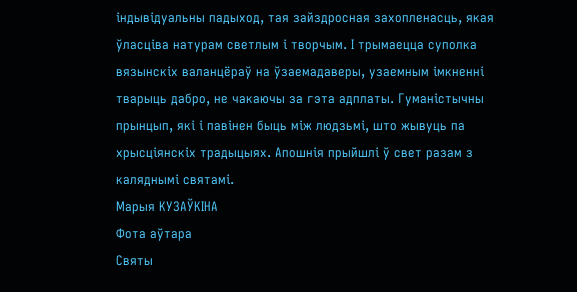індывідуальны падыход, тая зайздросная захопленасць, якая ўласціва натурам светлым і творчым. І трымаецца суполка вязынскіх валанцёраў на ўзаемадаверы, узаемным імкненні тварыць дабро, не чакаючы за гэта адплаты. Гуманістычны прынцып, які і павінен быць між людзьмі, што жывуць па хрысціянскіх традыцыях. Апошнія прыйшлі ў свет разам з каляднымі святамі.
Марыя КУЗАЎКІНА
Фота аўтара
Святы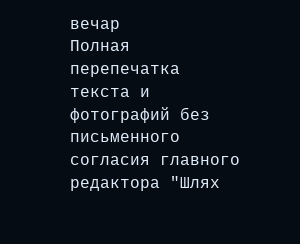вечар
Полная перепечатка текста и фотографий без письменного согласия главного редактора "Шлях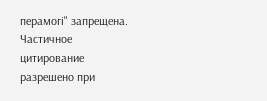перамогі" запрещена. Частичное цитирование разрешено при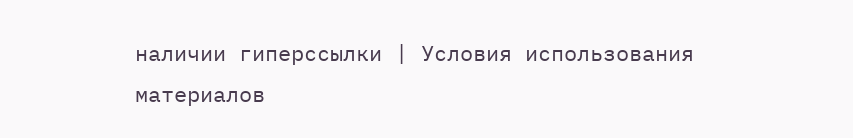наличии гиперссылки | Условия использования материалов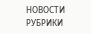НОВОСТИ РУБРИКИ